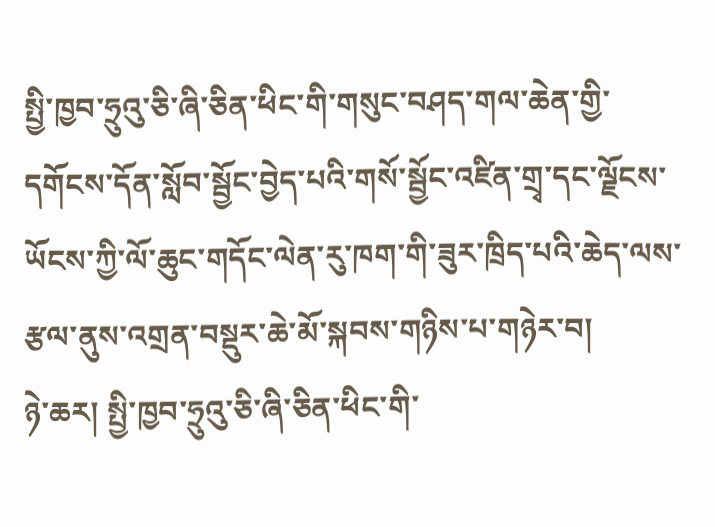སྤྱི་ཁྱབ་ཧྲུའུ་ཅི་ཞི་ཅིན་ཕིང་གི་གསུང་བཤད་གལ་ཆེན་གྱི་དགོངས་དོན་སློབ་སྦྱོང་བྱེད་པའི་གསོ་སྦྱོང་འཛིན་གྲྭ་དང་ལྗོངས་ཡོངས་ཀྱི་ལོ་ཆུང་གདོང་ལེན་རུ་ཁག་གི་ཟུར་ཁྲིད་པའི་ཆེད་ལས་རྩལ་ནུས་འགྲན་བསྡུར་ཆེ་མོ་སྐབས་གཉིས་པ་གཉེར་བ།
ཉེ་ཆར། སྤྱི་ཁྱབ་ཧྲུའུ་ཅི་ཞི་ཅིན་ཕིང་གི་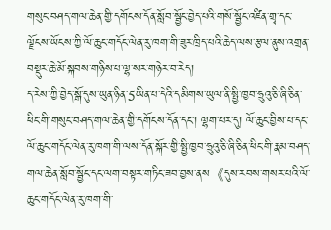གསུང་བཤད་གལ་ཆེན་གྱི་དགོངས་དོན་སློབ་སྦྱོང་བྱེད་པའི་གསོ་སྦྱོང་འཛིན་གྲྭ་དང་ལྗོངས་ཡོངས་ཀྱི་ལོ་ཆུང་གདོང་ལེན་རུ་ཁག་གི་ཟུར་ཁྲིད་པའི་ཆེད་ལས་རྩལ་ནུས་འགྲན་བསྡུར་ཆེ་མོ་སྐབས་གཉིས་པ་ལྷ་སར་གཉེར་བ་རེད།
ད་རེས་ཀྱི་བྱེད་སྒོ་དུས་ཡུན་ཉིན་5ཡིན་པ་དེའི་དམིགས་ཡུལ་ནི་སྤྱི་ཁྱབ་ཧྲུའུ་ཅི་ཞི་ཅིན་ཕིང་གི་གསུང་བཤད་གལ་ཆེན་གྱི་དགོངས་དོན་དང་། ལྷག་པར་དུ། ལོ་ཆུང་བྱིས་པ་དང་ལོ་ཆུང་གདོང་ལེན་རུ་ཁག་གི་ལས་དོན་སྐོར་གྱི་སྤྱི་ཁྱབ་ཧྲུའུ་ཅི་ཞི་ཅིན་ཕིང་གི་རྣམ་བཤད་གལ་ཆེན་སློབ་སྦྱོང་དང་ལག་བསྟར་གཏིང་ཟབ་བྱས་ནས《དུས་རབས་གསར་པའི་ལོ་ཆུང་གདོང་ལེན་རུ་ཁག་གི་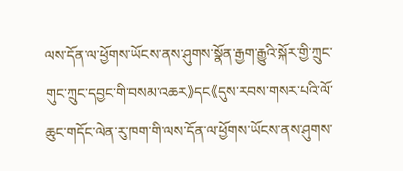ལས་དོན་ལ་ཕྱོགས་ཡོངས་ནས་ཤུགས་སྣོན་རྒྱག་རྒྱུའི་སྐོར་གྱི་ཀྲུང་གུང་ཀྲུང་དབྱང་གི་བསམ་འཆར》དང《དུས་རབས་གསར་པའི་ལོ་ཆུང་གདོང་ལེན་རུ་ཁག་གི་ལས་དོན་ལ་ཕྱོགས་ཡོངས་ནས་ཤུགས་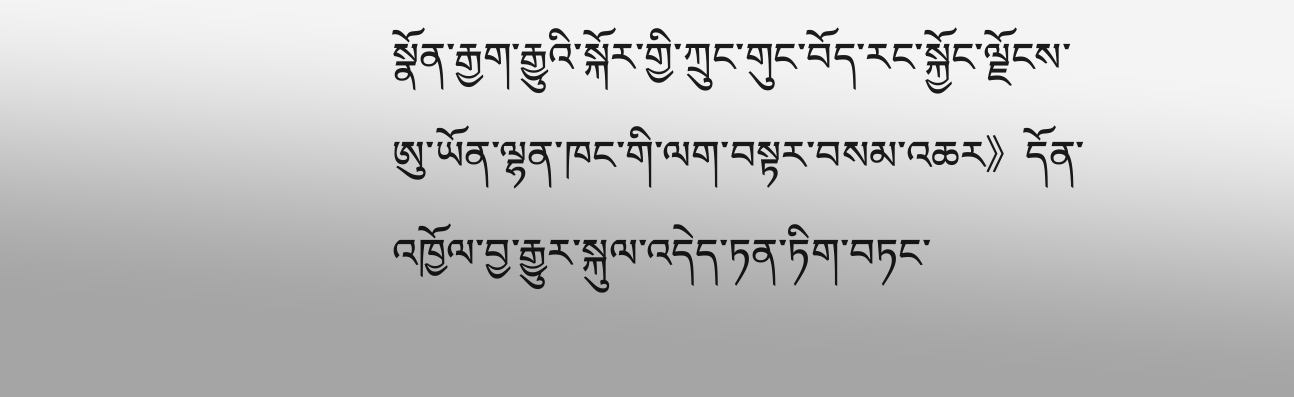སྣོན་རྒྱག་རྒྱུའི་སྐོར་གྱི་ཀྲུང་གུང་བོད་རང་སྐྱོང་ལྗོངས་ཨུ་ཡོན་ལྷན་ཁང་གི་ལག་བསྟར་བསམ་འཆར》དོན་འཁྱོལ་བྱ་རྒྱུར་སྐུལ་འདེད་ཏན་ཏིག་བཏང་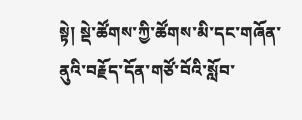སྟེ། སྡེ་ཚོགས་ཀྱི་ཚོགས་མི་དང་གཞོན་ནུའི་བརྗོད་དོན་གཙོ་བོའི་སློབ་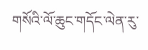གསོའི་ལོ་ཆུང་གདོང་ལེན་རུ་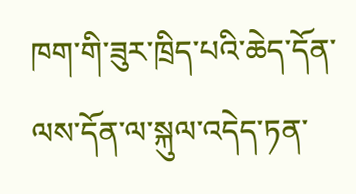ཁག་གི་ཟུར་ཁྲིད་པའི་ཆེད་དོན་ལས་དོན་ལ་སྐུལ་འདེད་ཏན་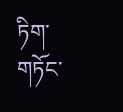ཏིག་གཏོང་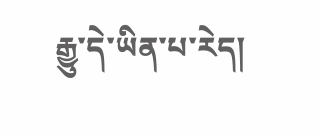རྒྱུ་དེ་ཡིན་པ་རེད།